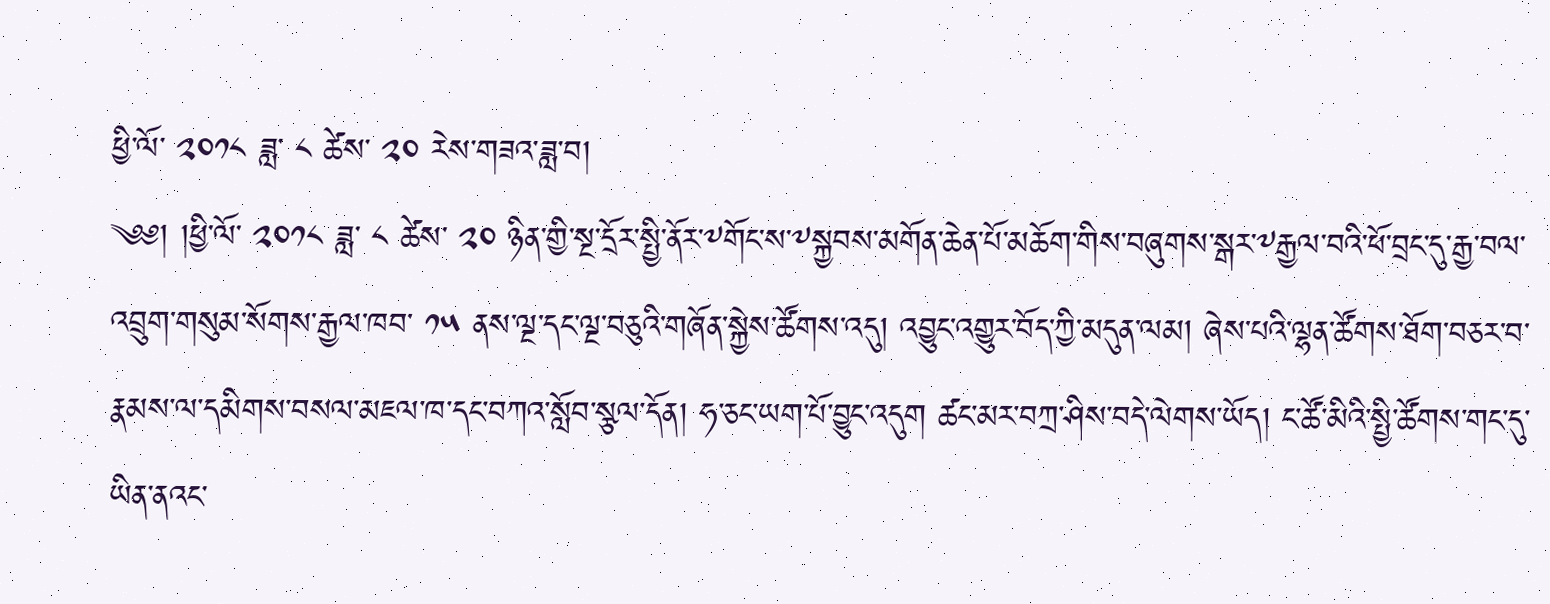ཕྱི་ལོ་ ༢༠༡༨ ཟླ་ ༨ ཚེས་ ༢༠ རེས་གཟའ་ཟླ་བ།
༄༅། །ཕྱི་ལོ་ ༢༠༡༨ ཟླ་ ༨ ཚེས་ ༢༠ ཉིན་གྱི་སྔ་དྲོར་སྤྱི་ནོར་༸གོང་ས་༸སྐྱབས་མགོན་ཆེན་པོ་མཆོག་གིས་བཞུགས་སྒར་༸རྒྱལ་བའི་ཕོ་བྲང་དུ་རྒྱ་བལ་འབྲུག་གསུམ་སོགས་རྒྱལ་ཁབ་ ༡༥ ནས་ལྔ་དང་ལྔ་བཅུའི་གཞོན་སྐྱེས་ཚོགས་འདུ། འབྱུང་འགྱུར་བོད་ཀྱི་མདུན་ལམ། ཞེས་པའི་ལྷན་ཚོགས་ཐོག་བཅར་བ་རྣམས་ལ་དམིགས་བསལ་མཇལ་ཁ་དང་བཀའ་སློབ་སྩལ་དོན། ཧ་ཅང་ཡག་པོ་བྱུང་འདུག ཚང་མར་བཀྲ་ཤིས་བདེ་ལེགས་ཡོད། ང་ཚོ་མིའི་སྤྱི་ཚོགས་གང་དུ་ཡིན་ནའང་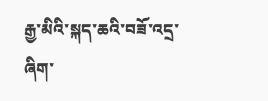རྒྱ་མིའི་སྐད་ཆའི་བཟོ་འདྲ་ཞིག་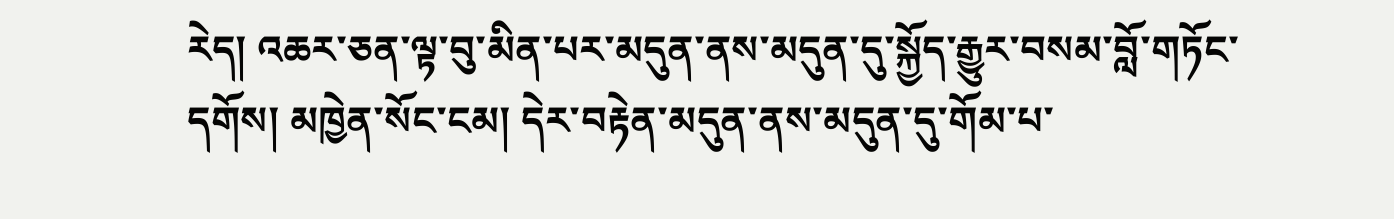རེད། འཆར་ཅན་ལྟ་བུ་མིན་པར་མདུན་ནས་མདུན་དུ་སྐྱོད་རྒྱུར་བསམ་བློ་གཏོང་དགོས། མཁྱེན་སོང་ངམ། དེར་བརྟེན་མདུན་ནས་མདུན་དུ་གོམ་པ་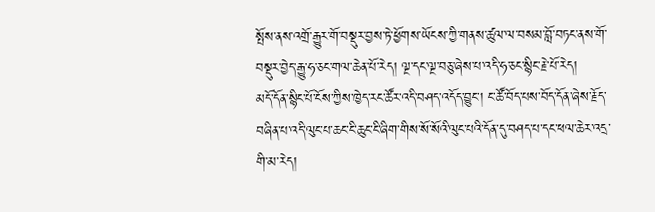སྤོས་ནས་འགྲོ་རྒྱུར་གོ་བསྡུར་བྱས་ཏེ་ཕྱོགས་ཡོངས་ཀྱི་གནས་ཚུལ་ལ་བསམ་བློ་བཏང་ནས་གོ་བསྡུར་བྱེད་རྒྱུ་ཧ་ཅང་གལ་ཆེན་པོ་རེད། ལྔ་དང་ལྔ་བཅུ་ཞེས་པ་འདི་ཧ་ཅང་སྙིང་རྗེ་པོ་རེད།
མདོ་དོན་སྙིང་པོ་ངོས་ཀྱིས་ཁྱེད་རང་ཚོར་འདི་བཤད་འདོད་བྱུང་། ང་ཚོ་བོད་པས་བོད་དོན་ཞེས་རྗོད་བཞིན་པ་འདི་ལུང་པ་ཆང་ངི་ཆུང་ངི་ཞིག་གིས་སོ་སོའི་ལུང་པའི་དོན་དུ་བཤད་པ་དང་ཕལ་ཆེར་འདྲ་གི་མ་རེད།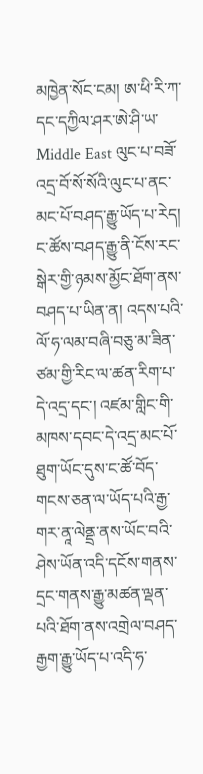མཁྱེན་སོང་ངམ། ཨ་ཕི་རི་ཀ་དང་དཀྱིལ་ཤར་ཨེ་ཤི་ཡ་ Middle East ལུང་པ་བཟོ་འདྲ་བོ་སོ་སོའི་ལུང་པ་ནང་མང་པོ་བཤད་རྒྱུ་ཡོད་པ་རེད།
ང་ཚོས་བཤད་རྒྱུ་ནི་ངོས་རང་སྒེར་གྱི་ཉམས་མྱོང་ཐོག་ནས་བཤད་པ་ཡིན་ན། འདས་པའི་ལོ་ཧ་ལམ་བཞི་བཅུ་མ་ཟིན་ཙམ་གྱི་རིང་ལ་ཚན་རིག་པ་དེ་འདྲ་དང་། འཛམ་གླིང་གི་མཁས་དབང་དེ་འདྲ་མང་པོ་ཐུག་ཡོང་དུས་ང་ཚོ་བོད་གངས་ཅན་ལ་ཡོད་པའི་རྒྱ་གར་ནཱ་ལེནྡྲ་ནས་ཡོང་བའི་ཤེས་ཡོན་འདི་དངོས་གནས་དྲང་གནས་རྒྱུ་མཚན་ལྡན་པའི་ཐོག་ནས་འགྲེལ་བཤད་རྒྱག་རྒྱུ་ཡོད་པ་འདི་ཧ་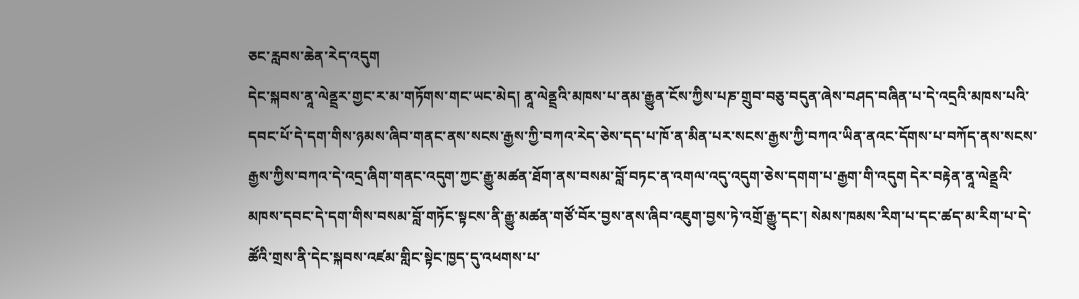ཅང་རླབས་ཆེན་རེད་འདུག
དེང་སྐབས་ནཱ་ལེནྡྲར་གྱང་ར་མ་གཏོགས་གང་ཡང་མེད། ནཱ་ལེནྡྲའི་མཁས་པ་ནམ་རྒྱུན་ངོས་ཀྱིས་པཎ་གྲུབ་བཅུ་བདུན་ཞེས་བཤད་བཞིན་པ་དེ་འདྲའི་མཁས་པའི་དབང་པོ་དེ་དག་གིས་ཉམས་ཞིབ་གནང་ནས་སངས་རྒྱས་ཀྱི་བཀའ་རེད་ཅེས་དད་པ་ཁོ་ན་མིན་པར་སངས་རྒྱས་ཀྱི་བཀའ་ཡིན་ནའང་དོགས་པ་བཀོད་ནས་སངས་རྒྱས་ཀྱིས་བཀའ་དེ་འདྲ་ཞིག་གནང་འདུག་ཀྱང་རྒྱུ་མཚན་ཐོག་ནས་བསམ་བློ་བཏང་ན་འགལ་འདུ་འདུག་ཅེས་དགག་པ་རྒྱག་གི་འདུག དེར་བརྟེན་ནཱ་ལེནྡྲའི་མཁས་དབང་དེ་དག་གིས་བསམ་བློ་གཏོང་སྟངས་ནི་རྒྱུ་མཚན་གཙོ་བོར་བྱས་ནས་ཞིབ་འཇུག་བྱས་ཏེ་འགྲོ་རྒྱུ་དང་། སེམས་ཁམས་རིག་པ་དང་ཚད་མ་རིག་པ་དེ་ཚོའི་གྲས་ནི་དེང་སྐབས་འཛམ་གླིང་སྟེང་ཁྱད་དུ་འཕགས་པ་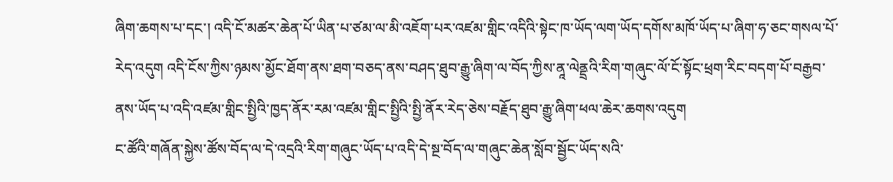ཞིག་ཆགས་པ་དང་། འདི་ངོ་མཚར་ཆེན་པོ་ཡིན་པ་ཙམ་ལ་མི་འཇོག་པར་འཛམ་གླིང་འདིའི་སྟེང་ཁ་ཡོད་ལག་ཡོད་དགོས་མཁོ་ཡོད་པ་ཞིག་ཧ་ཅང་གསལ་པོ་རེད་འདུག འདི་ངོས་ཀྱིས་ཉམས་མྱོང་ཐོག་ནས་ཐག་བཅད་ནས་བཤད་ཐུབ་རྒྱུ་ཞིག་ལ་བོད་ཀྱིས་ནཱ་ལེནྡྲའི་རིག་གཞུང་ལོ་ངོ་སྟོང་ཕྲག་རིང་བདག་པོ་བརྒྱབ་ནས་ཡོད་པ་འདི་འཛམ་གླིང་སྤྱིའི་ཁྱད་ནོར་རམ་འཛམ་གླིང་སྤྱིའི་སྤྱི་ནོར་རེད་ཅེས་བརྗོད་ཐུབ་རྒྱུ་ཞིག་ཕལ་ཆེར་ཆགས་འདུག
ང་ཚོའི་གཞོན་སྐྱེས་ཚོས་བོད་ལ་དེ་འདྲའི་རིག་གཞུང་ཡོད་པ་འདི་དེ་སྔ་བོད་ལ་གཞུང་ཆེན་སློབ་སྦྱོང་ཡོད་སའི་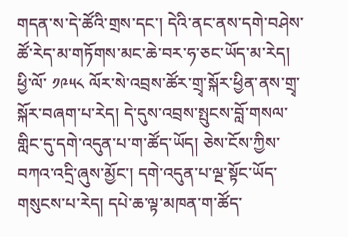གདན་ས་དེ་ཚོའི་གྲས་དང་། དེའི་ནང་ནས་དགེ་བཤེས་ཚོ་རེད་མ་གཏོགས་མང་ཆེ་བར་ཧ་ཅང་ཡོད་མ་རེད། ཕྱི་ལོ་ ༡༩༥༨ ལོར་སེ་འབྲས་ཚོར་གྲྭ་སྐོར་ཕྱིན་ནས་གྲྭ་སྐོར་བཞག་པ་རེད། དེ་དུས་འབྲས་སྤུངས་བློ་གསལ་གླིང་དུ་དགེ་འདུན་པ་ག་ཚོད་ཡོད། ཅེས་ངོས་ཀྱིས་བཀའ་འདྲི་ཞུས་མྱོང་། དགེ་འདུན་པ་ལྔ་སྟོང་ཡོད་གསུངས་པ་རེད། དཔེ་ཆ་ལྟ་མཁན་ག་ཚོད་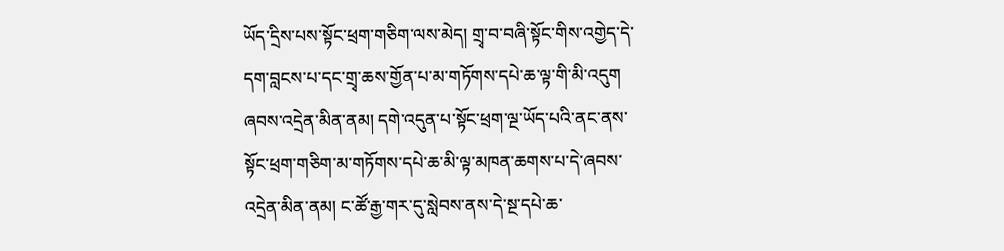ཡོད་དྲིས་པས་སྟོང་ཕྲག་གཅིག་ལས་མེད། གྲྭ་བ་བཞི་སྟོང་གིས་འགྱེད་དེ་དག་བླངས་པ་དང་གྲྭ་ཆས་གྱོན་པ་མ་གཏོགས་དཔེ་ཆ་ལྟ་གི་མི་འདུག ཞབས་འདྲེན་མིན་ནམ། དགེ་འདུན་པ་སྟོང་ཕྲག་ལྔ་ཡོད་པའི་ནང་ནས་སྟོང་ཕྲག་གཅིག་མ་གཏོགས་དཔེ་ཆ་མི་ལྟ་མཁན་ཆགས་པ་དེ་ཞབས་འདྲེན་མིན་ནམ། ང་ཚོ་རྒྱ་གར་དུ་སླེབས་ནས་དེ་སྔ་དཔེ་ཆ་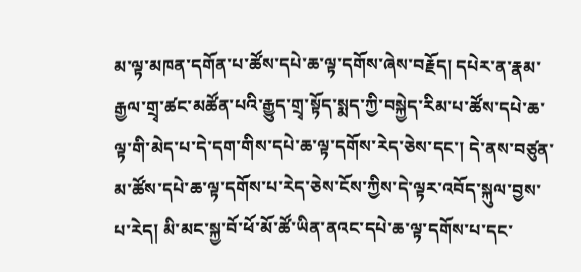མ་ལྟ་མཁན་དགོན་པ་ཚོས་དཔེ་ཆ་ལྟ་དགོས་ཞེས་བརྗོད། དཔེར་ན་རྣམ་རྒྱལ་གྲྭ་ཚང་མཚོན་པའི་རྒྱུད་གྲྭ་སྟོད་སྨད་ཀྱི་བསྐྱེད་རིམ་པ་ཚོས་དཔེ་ཆ་ལྟ་གི་མེད་པ་དེ་དག་གིས་དཔེ་ཆ་ལྟ་དགོས་རེད་ཅེས་དང་། དེ་ནས་བཙུན་མ་ཚོས་དཔེ་ཆ་ལྟ་དགོས་པ་རེད་ཅེས་ངོས་ཀྱིས་དེ་ལྟར་འབོད་སྐུལ་བྱས་པ་རེད། མི་མང་སྐྱ་བོ་ཕོ་མོ་ཚོ་ཡིན་ནའང་དཔེ་ཆ་ལྟ་དགོས་པ་དང་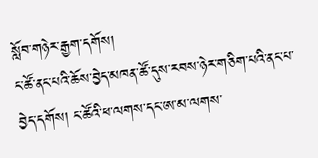སློབ་གཉེར་རྒྱག་དགོས།
ང་ཚོ་ནང་པའི་ཆོས་བྱེད་མཁན་ཚོ་དུས་རབས་ཉེར་གཅིག་པའི་ནང་པ་བྱེད་དགོས། ང་ཚོའི་ཕ་ལགས་དང་ཨ་མ་ལགས་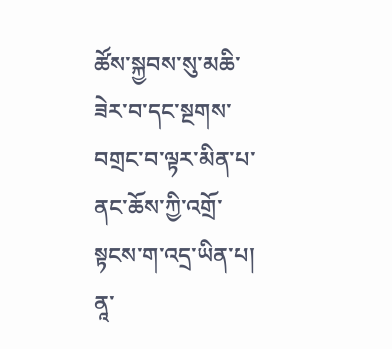ཚོས་སྐྱབས་སུ་མཆི་ཟེར་བ་དང་སྔགས་བགྲང་བ་ལྟར་མིན་པ་ནང་ཆོས་ཀྱི་འགྲོ་སྟངས་ག་འདྲ་ཡིན་པ། ནཱ་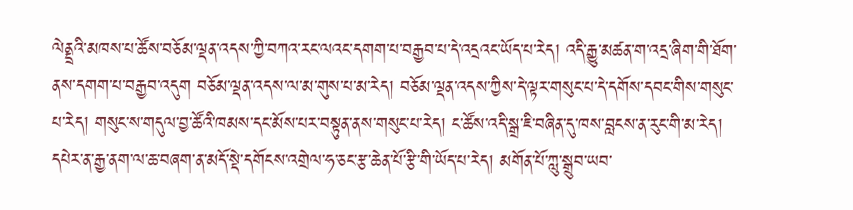ལེནྡྲའི་མཁས་པ་ཚོས་བཅོམ་ལྡན་འདས་ཀྱི་བཀའ་རང་ལའང་དགག་པ་བརྒྱབ་པ་དེ་འདྲའང་ཡོད་པ་རེད། འདི་རྒྱུ་མཚན་ག་འདྲ་ཞིག་གི་ཐོག་ནས་དགག་པ་བརྒྱབ་འདུག བཅོམ་ལྡན་འདས་ལ་མ་གུས་པ་མ་རེད། བཅོམ་ལྡན་འདས་ཀྱིས་དེ་ལྟར་གསུང་པ་དེ་དགོས་དབང་གིས་གསུང་པ་རེད། གསུང་ས་གདུལ་བྱ་ཚོའི་ཁམས་དང་མོས་པར་བསྟུན་ནས་གསུང་པ་རེད། ང་ཚོས་འདི་སྒྲ་ཇི་བཞིན་དུ་ཁས་བླངས་ན་རུང་གི་མ་རེད། དཔེར་ན་རྒྱ་ནག་ལ་ཆ་བཞག་ན་མདོ་སྡེ་དགོངས་འགྲེལ་ཧ་ཅང་རྩ་ཆེན་པོ་རྩི་གི་ཡོད་པ་རེད། མགོན་པོ་ཀླུ་སྒྲུབ་ཡབ་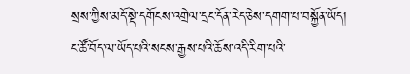སྲས་ཀྱིས་མདོ་སྡེ་དགོངས་འགྲེལ་དྲང་དོན་རེད་ཅེས་དགག་པ་བསྐྱོན་ཡོད།
ང་ཚོ་བོད་ལ་ཡོད་པའི་སངས་རྒྱས་པའི་ཆོས་འདི་རིག་པའི་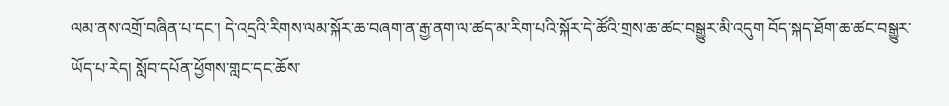ལམ་ནས་འགྲོ་བཞིན་པ་དང་། དེ་འདྲའི་རིགས་ལམ་སྐོར་ཆ་བཞག་ན་རྒྱ་ནག་ལ་ཚད་མ་རིག་པའི་སྐོར་དེ་ཚོའི་གྲས་ཆ་ཚང་བསྒྱུར་མི་འདུག བོད་སྐད་ཐོག་ཆ་ཚང་བསྒྱུར་ཡོད་པ་རེད། སློབ་དཔོན་ཕྱོགས་གླང་དང་ཆོས་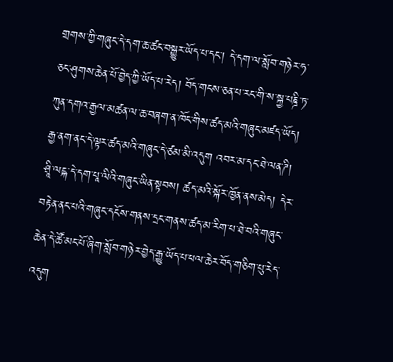གྲགས་ཀྱི་གཞུང་དེ་དག་ཆ་ཚང་བསྒྱུར་ཡོད་པ་དང་། དེ་དག་ལ་སློབ་གཉེར་ཧ་ཅང་ཤུགས་ཆེན་པོ་བྱེད་ཀྱི་ཡོད་པ་རེད། བོད་གངས་ཅན་པ་རང་གི་ས་སྐྱ་པཎྜི་ཏ་ཀུན་དགའ་རྒྱལ་མཚན་ལ་ཆ་བཞག་ན་ཁོང་གིས་ཚད་མའི་གཞུང་མཛད་ཡོད། རྒྱ་ནག་ནང་དེ་ལྟར་ཚད་མའི་གཞུང་དེ་ཙམ་མི་འདུག འབར་མ་དང་ཐེ་ལན་ཌི། ཤྲཱི་ལངྐ་དེ་དག་པཱ་ལིའི་གཞུང་ཡིན་སྟབས། ཚད་མའི་སྐོར་ཁྱོན་ནས་མེད། དེར་བརྟེན་ནང་པའི་གཞུང་དངོས་གནས་དྲང་གནས་ཚད་མ་རིག་པ་ཐེ་བའི་གཞུང་ཆེན་དེ་ཚོ་མང་པོ་ཞིག་སློབ་གཉེར་བྱེད་རྒྱུ་ཡོད་པ་ཕལ་ཆེར་བོད་གཅིག་པུ་རེད་འདུག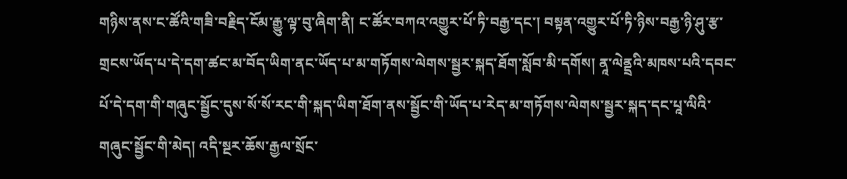གཉིས་ནས་ང་ཚོའི་གཟི་བརྗིད་ངོམ་རྒྱུ་ལྟ་བུ་ཞིག་ནི། ང་ཚོར་བཀའ་འགྱུར་པོ་ཏི་བརྒྱ་དང་། བསྟན་འགྱུར་པོ་ཏི་ཉིས་བརྒྱ་ཉི་ཤུ་རྩ་གྲངས་ཡོད་པ་དེ་དག་ཚང་མ་བོད་ཡིག་ནང་ཡོད་པ་མ་གཏོགས་ལེགས་སྦྱར་སྐད་ཐོག་སློབ་མི་དགོས། ནཱ་ལེནྡྲའི་མཁས་པའི་དབང་པོ་དེ་དག་གི་གཞུང་སྦྱོང་དུས་སོ་སོ་རང་གི་སྐད་ཡིག་ཐོག་ནས་སྦྱོང་གི་ཡོད་པ་རེད་མ་གཏོགས་ལེགས་སྦྱར་སྐད་དང་པཱ་ལིའི་གཞུང་སྦྱོང་གི་མེད། འདི་སྔར་ཆོས་རྒྱལ་སྲོང་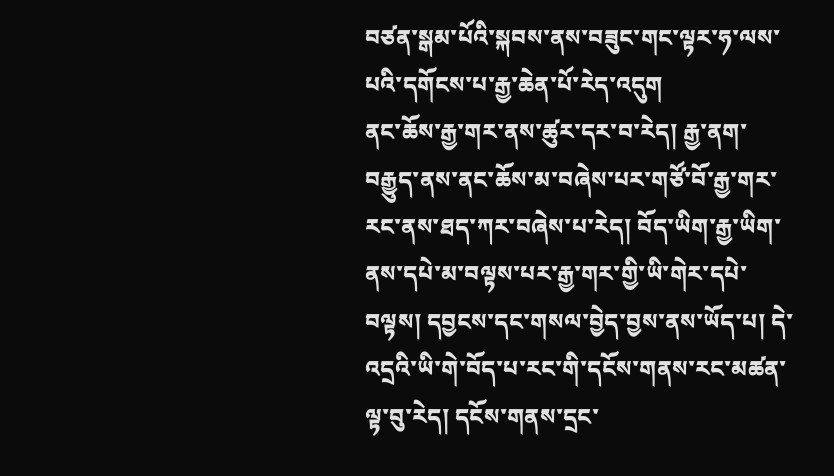བཙན་སྒམ་པོའི་སྐབས་ནས་བཟུང་གང་ལྟར་ཧ་ལས་པའི་དགོངས་པ་རྒྱ་ཆེན་པོ་རེད་འདུག
ནང་ཆོས་རྒྱ་གར་ནས་ཚུར་དར་བ་རེད། རྒྱ་ནག་བརྒྱུད་ནས་ནང་ཆོས་མ་བཞེས་པར་གཙོ་བོ་རྒྱ་གར་རང་ནས་ཐད་ཀར་བཞེས་པ་རེད། བོད་ཡིག་རྒྱ་ཡིག་ནས་དཔེ་མ་བལྟས་པར་རྒྱ་གར་གྱི་ཡི་གེར་དཔེ་བལྟས། དབྱངས་དང་གསལ་བྱེད་བྱས་ནས་ཡོད་པ། དེ་འདྲའི་ཡི་གེ་བོད་པ་རང་གི་དངོས་གནས་རང་མཚན་ལྟ་བུ་རེད། དངོས་གནས་དྲང་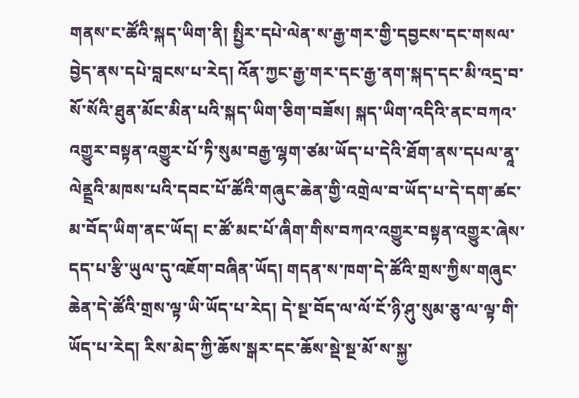གནས་ང་ཚོའི་སྐད་ཡིག་ནི། སྤྱིར་དཔེ་ལེན་ས་རྒྱ་གར་གྱི་དབྱངས་དང་གསལ་བྱེད་ནས་དཔེ་བླངས་པ་རེད། འོན་ཀྱང་རྒྱ་གར་དང་རྒྱ་ནག་སྐད་དང་མི་འདྲ་བ་སོ་སོའི་ཐུན་མོང་མིན་པའི་སྐད་ཡིག་ཅིག་བཟོས། སྐད་ཡིག་འདིའི་ནང་བཀའ་འགྱུར་བསྟན་འགྱུར་པོ་ཏི་སུམ་བརྒྱ་ལྷག་ཙམ་ཡོད་པ་དེའི་ཐོག་ནས་དཔལ་ནཱ་ལེནྡྲའི་མཁས་པའི་དབང་པོ་ཚོའི་གཞུང་ཆེན་གྱི་འགྲེལ་བ་ཡོད་པ་དེ་དག་ཚང་མ་བོད་ཡིག་ནང་ཡོད། ང་ཚོ་མང་པོ་ཞིག་གིས་བཀའ་འགྱུར་བསྟན་འགྱུར་ཞེས་དད་པ་རྩི་ཡུལ་དུ་འཇོག་བཞིན་ཡོད། གདན་ས་ཁག་དེ་ཚོའི་གྲས་ཀྱིས་གཞུང་ཆེན་དེ་ཚོའི་གྲས་ལྟ་ཡི་ཡོད་པ་རེད། དེ་སྔ་བོད་ལ་ལོ་ངོ་ཉི་ཤུ་སུམ་ཅུ་ལ་ལྟ་གི་ཡོད་པ་རེད། རིས་མེད་ཀྱི་ཆོས་སྒར་དང་ཆོས་སྡེ་སྔ་མོ་ས་སྐྱ་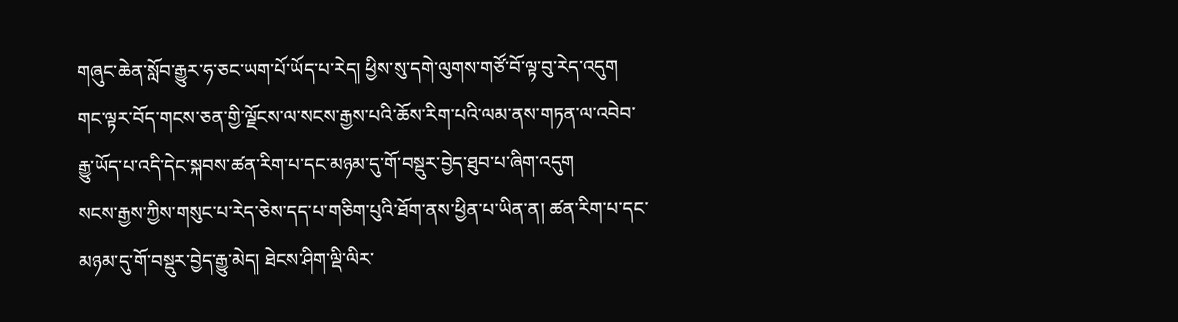གཞུང་ཆེན་སློབ་རྒྱུར་ཧ་ཅང་ཡག་པོ་ཡོད་པ་རེད། ཕྱིས་སུ་དགེ་ལུགས་གཙོ་བོ་ལྟ་བུ་རེད་འདུག གང་ལྟར་བོད་གངས་ཅན་གྱི་ལྗོངས་ལ་སངས་རྒྱས་པའི་ཆོས་རིག་པའི་ལམ་ནས་གཏན་ལ་འབེབ་རྒྱུ་ཡོད་པ་འདི་དེང་སྐབས་ཚན་རིག་པ་དང་མཉམ་དུ་གོ་བསྡུར་བྱེད་ཐུབ་པ་ཞིག་འདུག
སངས་རྒྱས་ཀྱིས་གསུང་པ་རེད་ཅེས་དད་པ་གཅིག་པུའི་ཐོག་ནས་ཕྱིན་པ་ཡིན་ན། ཚན་རིག་པ་དང་མཉམ་དུ་གོ་བསྡུར་བྱེད་རྒྱུ་མེད། ཐེངས་ཤིག་ལྡི་ལིར་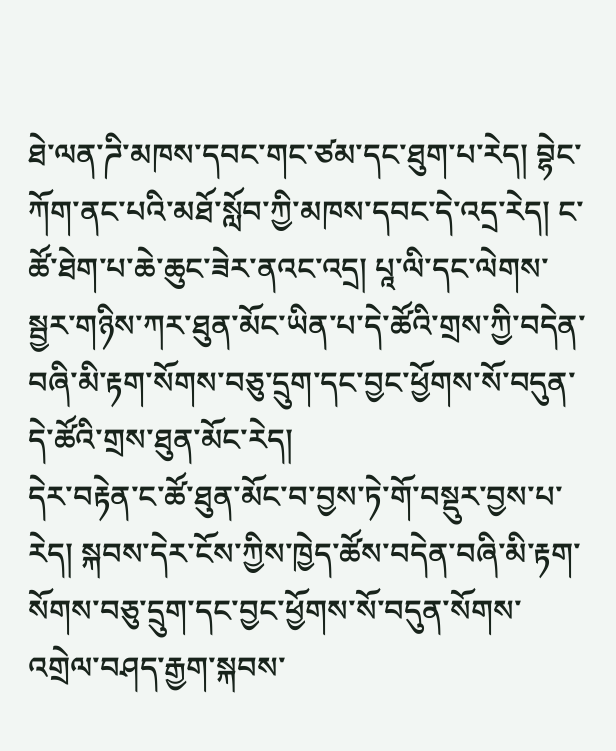ཐེ་ལན་ཌི་མཁས་དབང་གང་ཙམ་དང་ཐུག་པ་རེད། བྷེང་ཀོག་ནང་པའི་མཐོ་སློབ་ཀྱི་མཁས་དབང་དེ་འདྲ་རེད། ང་ཚོ་ཐེག་པ་ཆེ་ཆུང་ཟེར་ནའང་འདྲ། པཱ་ལི་དང་ལེགས་སྦྱར་གཉིས་ཀར་ཐུན་མོང་ཡིན་པ་དེ་ཚོའི་གྲས་ཀྱི་བདེན་བཞི་མི་རྟག་སོགས་བཅུ་དྲུག་དང་བྱང་ཕྱོགས་སོ་བདུན་དེ་ཚོའི་གྲས་ཐུན་མོང་རེད།
དེར་བརྟེན་ང་ཚོ་ཐུན་མོང་བ་བྱས་ཏེ་གོ་བསྡུར་བྱས་པ་རེད། སྐབས་དེར་ངོས་ཀྱིས་ཁྱེད་ཚོས་བདེན་བཞི་མི་རྟག་སོགས་བཅུ་དྲུག་དང་བྱང་ཕྱོགས་སོ་བདུན་སོགས་འགྲེལ་བཤད་རྒྱག་སྐབས་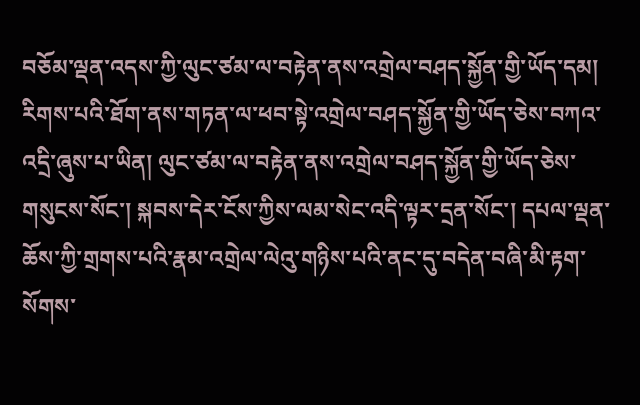བཅོམ་ལྡན་འདས་ཀྱི་ལུང་ཙམ་ལ་བརྟེན་ནས་འགྲེལ་བཤད་སྐྱོན་གྱི་ཡོད་དམ། རིགས་པའི་ཐོག་ནས་གཏན་ལ་ཕབ་སྟེ་འགྲེལ་བཤད་སྐྱོན་གྱི་ཡོད་ཅེས་བཀའ་འདྲི་ཞུས་པ་ཡིན། ལུང་ཙམ་ལ་བརྟེན་ནས་འགྲེལ་བཤད་སྐྱོན་གྱི་ཡོད་ཅེས་གསུངས་སོང་། སྐབས་དེར་ངོས་ཀྱིས་ལམ་སེང་འདི་ལྟར་དྲན་སོང་། དཔལ་ལྡན་ཆོས་ཀྱི་གྲགས་པའི་རྣམ་འགྲེལ་ལེའུ་གཉིས་པའི་ནང་དུ་བདེན་བཞི་མི་རྟག་སོགས་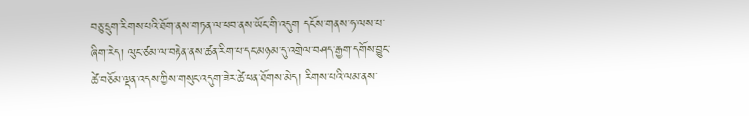བཅུ་དྲུག་རིགས་པའི་ཐོག་ནས་གཏན་ལ་ཕབ་ནས་ཡོང་གི་འདུག དངོས་གནས་ཧ་ལས་པ་ཞིག་རེད། ལུང་ཙམ་ལ་བརྟེན་ནས་ཚན་རིག་པ་དང་མཉམ་དུ་འགྲེལ་བཤད་རྒྱག་དགོས་བྱུང་ཚེ་བཅོམ་ལྡན་འདས་ཀྱིས་གསུང་འདུག་ཟེར་ཚེ་ཕན་ཐོགས་མེད། རིགས་པའི་ལམ་ནས་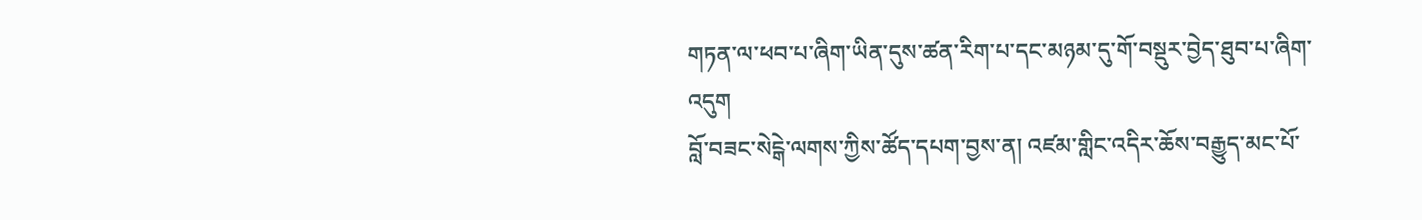གཏན་ལ་ཕབ་པ་ཞིག་ཡིན་དུས་ཚན་རིག་པ་དང་མཉམ་དུ་གོ་བསྡུར་བྱེད་ཐུབ་པ་ཞིག་འདུག
བློ་བཟང་སེངྒེ་ལགས་ཀྱིས་ཚོད་དཔག་བྱས་ན། འཛམ་གླིང་འདིར་ཆོས་བརྒྱུད་མང་པོ་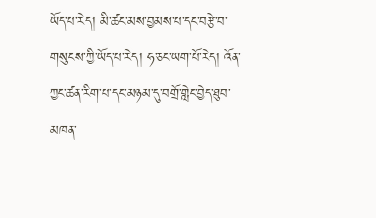ཡོད་པ་རེད། མི་ཚང་མས་བྱམས་པ་དང་བརྩེ་བ་གསུངས་ཀྱི་ཡོད་པ་རེད། ཧ་ཅང་ཡག་པོ་རེད། འོན་ཀྱང་ཚན་རིག་པ་དང་མཉམ་དུ་བགྲོ་གླེང་བྱེད་ཐུབ་མཁན་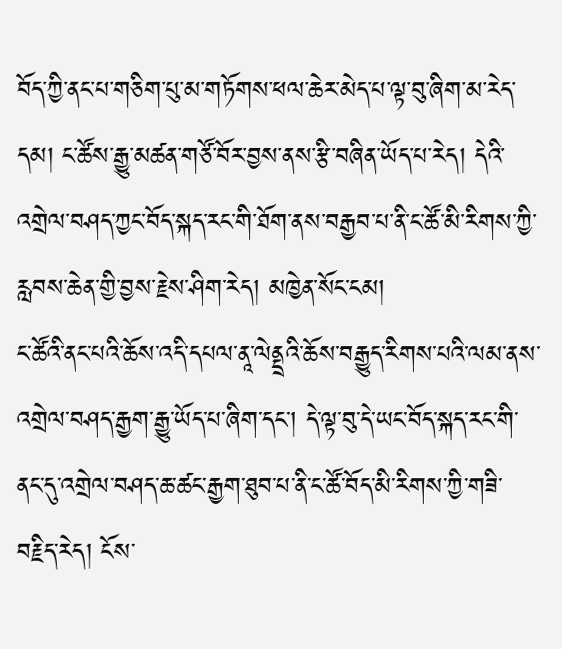བོད་ཀྱི་ནང་པ་གཅིག་པུ་མ་གཏོགས་ཕལ་ཆེར་མེད་པ་ལྟ་བུ་ཞིག་མ་རེད་དམ། ང་ཚོས་རྒྱུ་མཚན་གཙོ་བོར་བྱས་ནས་རྩི་བཞིན་ཡོད་པ་རེད། དེའི་འགྲེལ་བཤད་ཀྱང་བོད་སྐད་རང་གི་ཐོག་ནས་བརྒྱབ་པ་ནི་ང་ཚོ་མི་རིགས་ཀྱི་རླབས་ཆེན་གྱི་བྱས་རྗེས་ཤིག་རེད། མཁྱེན་སོང་ངམ།
ང་ཚོའི་ནང་པའི་ཆོས་འདི་དཔལ་ནཱ་ལེནྡྲའི་ཆོས་བརྒྱུད་རིགས་པའི་ལམ་ནས་འགྲེལ་བཤད་རྒྱག་རྒྱུ་ཡོད་པ་ཞིག་དང་། དེ་ལྟ་བུ་དེ་ཡང་བོད་སྐད་རང་གི་ནང་དུ་འགྲེལ་བཤད་ཆ་ཚང་རྒྱག་ཐུབ་པ་ནི་ང་ཚོ་བོད་མི་རིགས་ཀྱི་གཟི་བརྗིད་རེད། ངོས་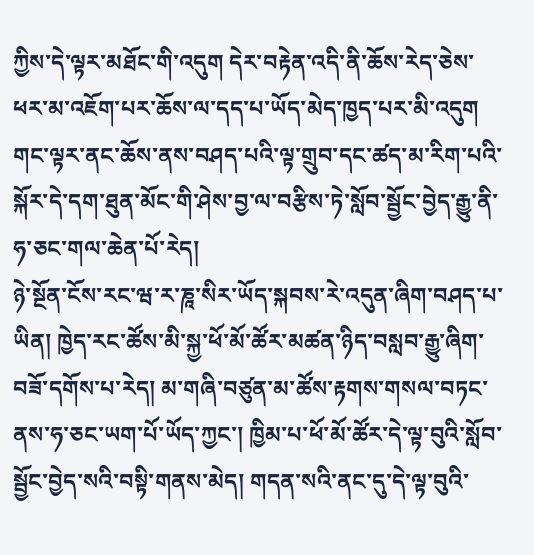ཀྱིས་དེ་ལྟར་མཐོང་གི་འདུག དེར་བརྟེན་འདི་ནི་ཆོས་རེད་ཅེས་ཕར་མ་འཇོག་པར་ཆོས་ལ་དད་པ་ཡོད་མེད་ཁྱད་པར་མི་འདུག གང་ལྟར་ནང་ཆོས་ནས་བཤད་པའི་ལྟ་གྲུབ་དང་ཚད་མ་རིག་པའི་སྐོར་དེ་དག་ཐུན་མོང་གི་ཤེས་བྱ་ལ་བརྩིས་ཏེ་སློབ་སྦྱོང་བྱེད་རྒྱུ་ནི་ཧ་ཅང་གལ་ཆེན་པོ་རེད།
ཉེ་སྔོན་ངོས་རང་ཝ་ར་ཎཱ་སིར་ཡོད་སྐབས་རེ་འདུན་ཞིག་བཤད་པ་ཡིན། ཁྱེད་རང་ཚོས་མི་སྐྱ་ཕོ་མོ་ཚོར་མཚན་ཉིད་བསླབ་རྒྱུ་ཞིག་བཟོ་དགོས་པ་རེད། མ་གཞི་བཙུན་མ་ཚོས་རྟགས་གསལ་བཏང་ནས་ཧ་ཅང་ཡག་པོ་ཡོད་ཀྱང་། ཁྱིམ་པ་ཕོ་མོ་ཚོར་དེ་ལྟ་བུའི་སློབ་སྦྱོང་བྱེད་སའི་བསྟི་གནས་མེད། གདན་སའི་ནང་དུ་དེ་ལྟ་བུའི་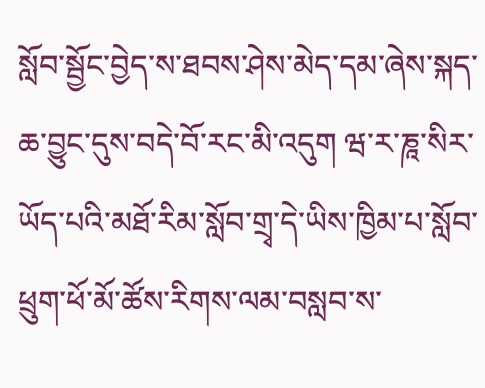སློབ་སྦྱོང་བྱེད་ས་ཐབས་ཤེས་མེད་དམ་ཞེས་སྐད་ཆ་བྱུང་དུས་བདེ་བོ་རང་མི་འདུག ཝ་ར་ཎཱ་སིར་ཡོད་པའི་མཐོ་རིམ་སློབ་གྲྭ་དེ་ཡིས་ཁྱིམ་པ་སློབ་ཕྲུག་ཕོ་མོ་ཚོས་རིགས་ལམ་བསླབ་ས་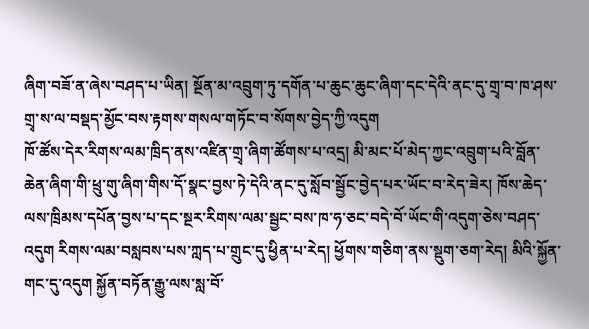ཞིག་བཟོ་ན་ཞེས་བཤད་པ་ཡིན། སྔོན་མ་འབྲུག་ཏུ་དགོན་པ་ཆུང་ཆུང་ཞིག་དང་དེའི་ནང་དུ་གྲྭ་བ་ཁ་ཤས་གྲྭ་ས་ལ་བསྡད་མྱོང་བས་རྟགས་གསལ་གཏོང་བ་སོགས་བྱེད་ཀྱི་འདུག
ཁོ་ཚོས་དེར་རིགས་ལམ་ཁྲིད་ནས་འཛིན་གྲྭ་ཞིག་ཚོགས་པ་འདྲ། མི་མང་པོ་མེད་ཀྱང་འབྲུག་པའི་བློན་ཆེན་ཞིག་གི་ཕྲུ་གུ་ཞིག་གིས་དོ་སྣང་བྱས་ཏེ་དེའི་ནང་དུ་སློབ་སྦྱོང་བྱེད་པར་ཡོང་བ་རེད་ཟེར། ཁོས་ཆེད་ལས་ཁྲིམས་དཔོན་བྱས་པ་དང་སྔར་རིགས་ལམ་སྦྱང་བས་ཁ་ཧ་ཅང་བདེ་བོ་ཡོང་གི་འདུག་ཅེས་བཤད་འདུག རིགས་ལམ་བསླབས་པས་ཀླད་པ་གྲུང་དུ་ཕྱིན་པ་རེད། ཕྱོགས་གཅིག་ནས་སྡུག་ཅག་རེད། མིའི་སྐྱོན་གང་དུ་འདུག སྐྱོན་བཏོན་རྒྱུ་ལས་སླ་བོ་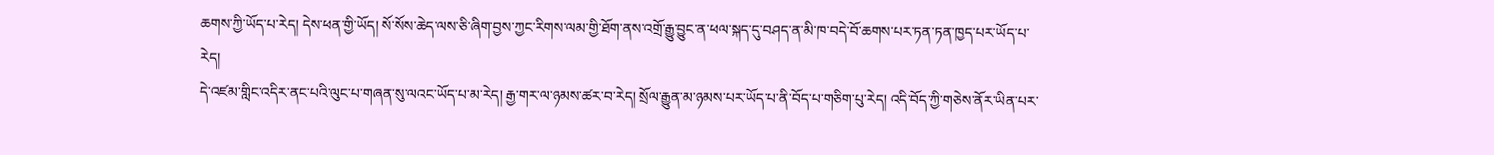ཆགས་ཀྱི་ཡོད་པ་རེད། དེས་ཕན་གྱི་ཡོད། སོ་སོས་ཆེད་ལས་ཅི་ཞིག་བྱས་ཀྱང་རིགས་ལམ་གྱི་ཐོག་ནས་འགྲོ་རྒྱུ་བྱུང་ན་ཕལ་སྐད་དུ་བཤད་ན་མི་ཁ་བདེ་བོ་ཆགས་པར་ཏན་ཏན་ཁྱད་པར་ཡོད་པ་རེད།
དེ་འཛམ་གླིང་འདིར་ནང་པའི་ལུང་པ་གཞན་སུ་ལའང་ཡོད་པ་མ་རེད། རྒྱ་གར་ལ་ཉམས་ཚར་བ་རེད། སྲོལ་རྒྱུན་མ་ཉམས་པར་ཡོད་པ་ནི་བོད་པ་གཅིག་པུ་རེད། འདི་བོད་ཀྱི་གཅེས་ནོར་ཡིན་པར་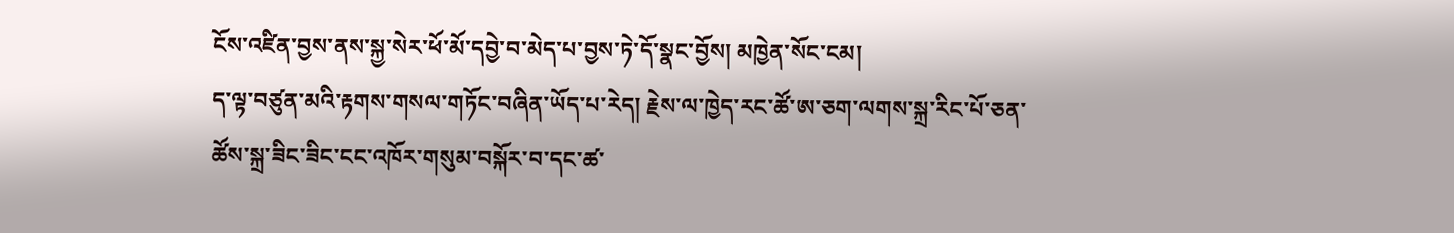ངོས་འཛིན་བྱས་ནས་སྐྱ་སེར་ཕོ་མོ་དབྱེ་བ་མེད་པ་བྱས་ཏེ་དོ་སྣང་བྱོས། མཁྱེན་སོང་ངམ།
ད་ལྟ་བཙུན་མའི་རྟགས་གསལ་གཏོང་བཞིན་ཡོད་པ་རེད། རྗེས་ལ་ཁྱེད་རང་ཚོ་ཨ་ཅག་ལགས་སྐྲ་རིང་པོ་ཅན་ཚོས་སྐྲ་ཟིང་ཟིང་ངང་འཁོར་གསུམ་བསྐོར་བ་དང་ཚ་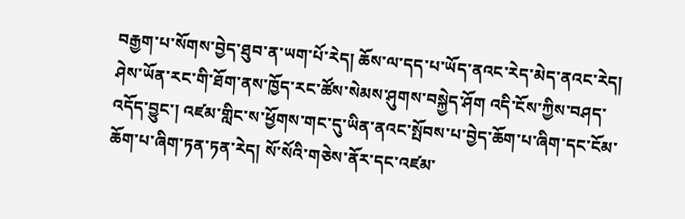བརྒྱག་པ་སོགས་བྱེད་ཐུབ་ན་ཡག་པོ་རེད། ཆོས་ལ་དད་པ་ཡོད་ནའང་རེད་མེད་ནའང་རེད། ཤེས་ཡོན་རང་གི་ཐོག་ནས་ཁྱོད་རང་ཚོས་སེམས་ཤུགས་བསྐྱེད་ཤོག འདི་ངོས་ཀྱིས་བཤད་འདོད་བྱུང་། འཛམ་གླིང་ས་ཕྱོགས་གང་དུ་ཡིན་ནའང་སྤོབས་པ་བྱེད་ཆོག་པ་ཞིག་དང་ངོམ་ཆོག་པ་ཞིག་ཏན་ཏན་རེད། སོ་སོའི་གཅེས་ནོར་དང་འཛམ་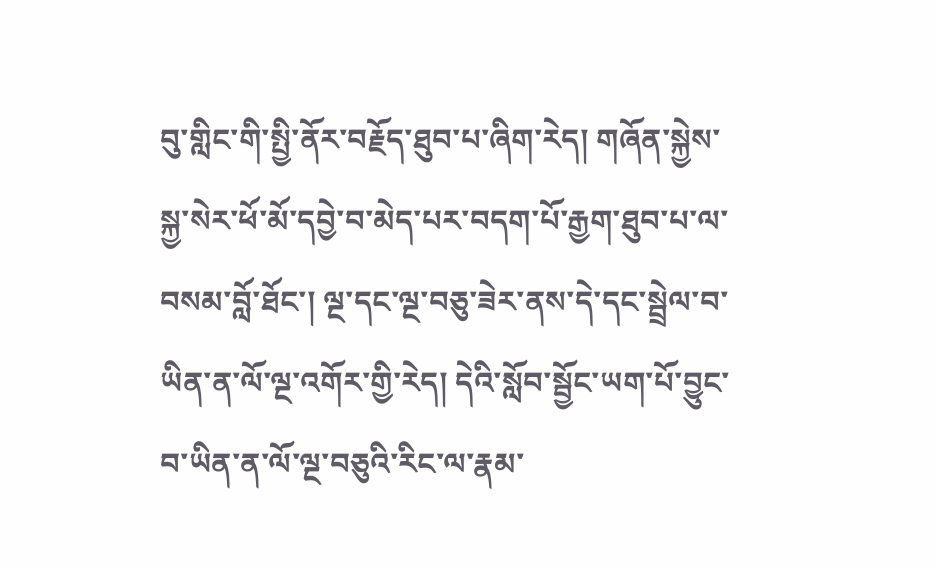བུ་གླིང་གི་སྤྱི་ནོར་བརྗོད་ཐུབ་པ་ཞིག་རེད། གཞོན་སྐྱེས་སྐྱ་སེར་ཕོ་མོ་དབྱེ་བ་མེད་པར་བདག་པོ་རྒྱག་ཐུབ་པ་ལ་བསམ་བློ་ཐོང་། ལྔ་དང་ལྔ་བཅུ་ཟེར་ནས་དེ་དང་སྦྲེལ་བ་ཡིན་ན་ལོ་ལྔ་འགོར་གྱི་རེད། དེའི་སློབ་སྦྱོང་ཡག་པོ་བྱུང་བ་ཡིན་ན་ལོ་ལྔ་བཅུའི་རིང་ལ་རྣམ་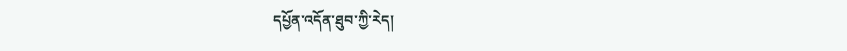དཔྱོན་འདོན་ཐུབ་ཀྱི་རེད།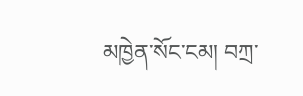མཁྱེན་སོང་ངམ། བཀྲ་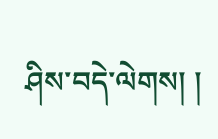ཤིས་བདེ་ལེགས། །